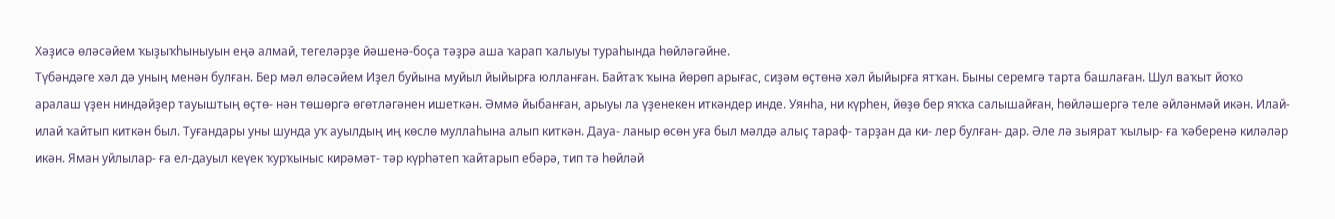Хәҙисә өләсәйем ҡыҙыҡһыныуын еңә алмай, тегеләрҙе йәшенә-боҫа тәҙрә аша ҡарап ҡалыуы тураһында һөйләгәйне.
Түбәндәге хәл дә уның менән булған. Бер мәл өләсәйем Иҙел буйына муйыл йыйырға юлланған. Байтаҡ ҡына йөрөп арығас, сиҙәм өҫтөнә хәл йыйырға ятҡан. Быны серемгә тарта башлаған. Шул ваҡыт йоҡо аралаш үҙен ниндәйҙер тауыштың өҫтө- нән төшөргә өгөтләгәнен ишеткән. Әммә йыбанған, арыуы ла үҙенекен иткәндер инде. Уянһа, ни күрһен, йөҙө бер яҡҡа салышайған, һөйләшергә теле әйләнмәй икән. Илай-илай ҡайтып киткән был. Туғандары уны шунда уҡ ауылдың иң көслө муллаһына алып киткән. Дауа- ланыр өсөн уға был мәлдә алыҫ тараф- тарҙан да ки- лер булған- дар. Әле лә зыярат ҡылыр- ға ҡәберенә киләләр икән. Яман уйлылар- ға ел-дауыл кеүек ҡурҡыныс кирәмәт- тәр күрһәтеп ҡайтарып ебәрә, тип тә һөйләй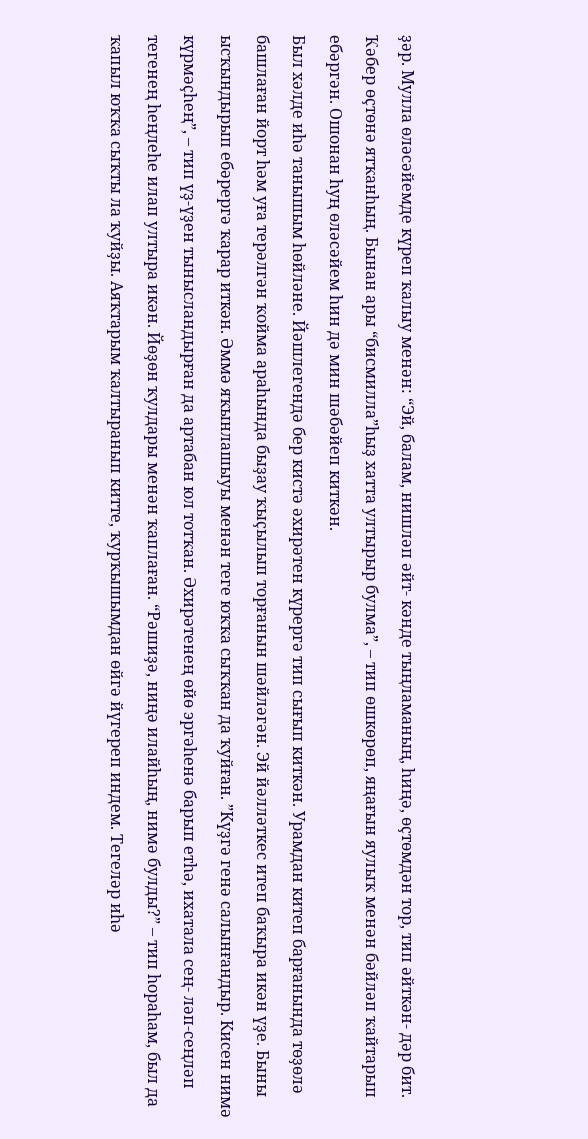ҙәр. Мулла өләсәйемде күреп ҡалыу менән: “Эй, балам, нишләп әйт- кәнде тыңламаның, һиңә, өҫтөмдән тор, тип әйткән- дәр бит. Ҡәбер өҫтөнә ятҡанһың. Бынан ары “бисмилла”һыҙ хатта ултырыр булма”, – тип өшкөрөп, яңағын яулыҡ менән бәйләп ҡайтарып ебәргән. Ошонан һуң өләсәйем һин дә мин шәбәйеп киткән.
Был хәлде иһә танышым һөйләне. Йәшлегендә бер кистә әхирәтен күрергә тип сығып киткән. Урамдан китеп барғанында төҙөлә башлаған йорт һәм уға терәлгән ҡойма араһында быҙау ҡыҫылып торғанын шәйләгән. Эй йәлләткес итеп баҡыра икән үҙе. Быны ысҡындырып ебәрергә ҡарар иткән. Әммә яҡынлашыуы менән теге юҡҡа сыҡҡан да ҡуйған. ”Күҙгә генә салынғандыр. Кисен нимә күрмәҫһең”, – тип үҙ-үҙен тынысландырған да артабан юл тотҡан. Әхирәтенең өйө эргәһенә барып етһә, ихатала сең- ләп-сеңләп тегенең һеңлеһе илап ултыра икән. Йөҙөн ҡулдары менән ҡаплаған. “Рәшиҙә, ниңә илайһың, нимә булды?” – тип һораһам, был да ҡапыл юҡҡа сыҡты ла ҡуйҙы. Аяҡтарым ҡалтыранып китте, ҡурҡышымдан өйгә йүгереп индем. Тегеләр иһә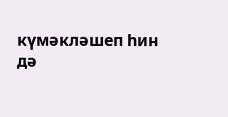күмәкләшеп һин дә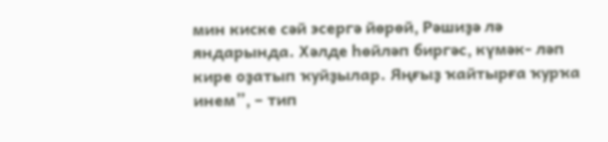мин киске сәй эсергә йөрөй, Рәшиҙә лә яндарында. Хәлде һөйләп биргәс, күмәк- ләп кире оҙатып ҡуйҙылар. Яңғыҙ ҡайтырға ҡурҡа инем”, – тип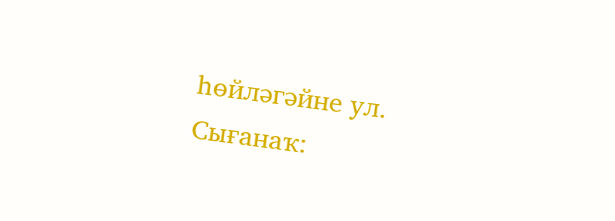һөйләгәйне ул.
Сығанаҡ: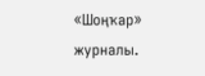«Шоңҡар» журналы.